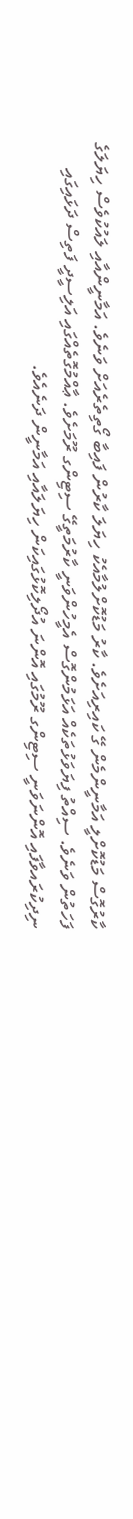ކާރުގޮސް މަޑުކޮށްލީ އަމާނީންމެން ގޭ ކައިރިއަށެވެ. ކާރު މަޑުކޮށްލުމާއެކު ހިޔަލަ ކާރުން ފައިބާ ގޯތިތެރެއަށް ވަނެވެ. އަމާނީންއާއި ލައުކުވެސް ހިޔަލަގެ ފަހަތުން ވަނެވެ. ސިއްތު ފިޔަވަޅުތަކެއް އަޅަމުންގޮސް އެމީހުންވަނީ ކާރުމަތީގޭ ސިޓިންގ ރޫމަށެވެ. ޢާއްމުގޮތެއްގައި އަލިސީދީ ފަތިސް ދަޅައިގައި ނިދިކުރައވާފައި އޮންނަވަނީ ސިޓިންގ ރޫމުގައި އޮންނަ އުދޯލިކޮޅުގައިކަން ހިޔަލައާއި އަމާނީން ދަނެއެވެ.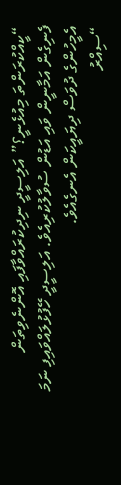“ކީއްކުރަންތަ މިއުޅެނީ؟” އަލިސީދީ ނިދިކުރައްވާފައި އޮންނެވިތަން ފެނިގެން އަމާނީން ވައި އަޑުން ސުވާލުކުރިއެވެ. އަލިސީދީ ހޭފުޅުލައްވައިފި ނަމަ އެމީހުންގެ ދުވަސް ދިޔައީކަން އެނގެއެވެ.
“ސިއްރު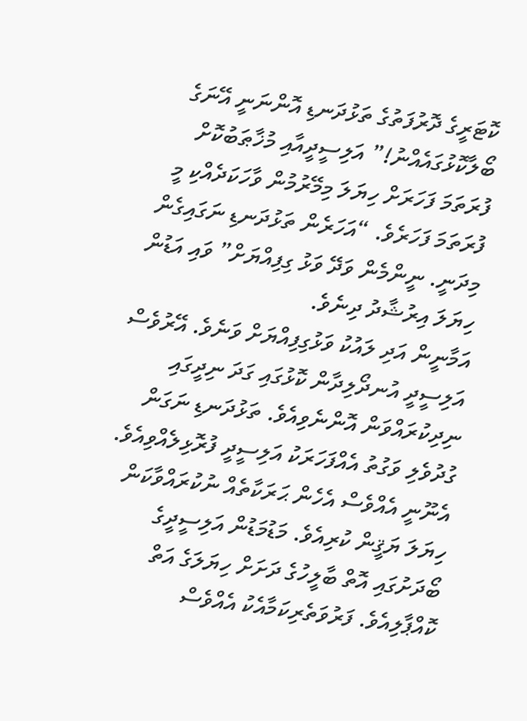ކޮޓަރީގެ ދޮރުފަތުގެ ތަޅުދަނޑި އޮންނަނީ އޭނަގެ ބޯލާކޮޅުގައެއްނު!” އަލިސީދީއާއި މުޚާޠަބުކޮށް ފުރަތަމަ ފަހަރަށް ހިޔަލަ މިމޭރުމުން ވާހަކަދެއްކި މީ ފުރަތަމަ ފަހަރެވެ. “އަހަރެން ތަޅުދަނޑި ނަގައިގެން މިދަނީ. ނީންމެން ވަދޭ ވަޅު ގިފިއްޔަށް” ވައި އަޑުން ހިޔަލަ އިރުޝާދު ދިނެވެ.
އަމާނީން އަދި ލައުކު ވަޅުގިފިއްޔަށް ވަނެވެ. އޭރުވެސް އަލިސީދީ އުނދޯލިދާން ކޮޅުގައި ގަދަ ނިދީގައި ނިދިކުރައްވަން އޮންނެވިއެވެ. ތަޅުދަނޑި ނަގަން ގުދުވެލި ވަގުތު އެއްފަހަރަކު އަލިސީދީ ފުރޮޅިލެއްވިއެވެ. އެނޫނީ އެއްވެސް އެހެން ޙަރަކާތެއް ނުކުރައްވާކަން ހިޔަލަ ޔަޤީން ކުރިއެވެ. މަޑުމަޑުން އަލިސީދީގެ ބޯދަށުގައި އޮތް ބާލީހުގެ ދަށަށް ހިޔަލަގެ އަތް ކޮއްޕާލިއެވެ. ފަރުވަތެރިކަމާއެކު އެއްވެސް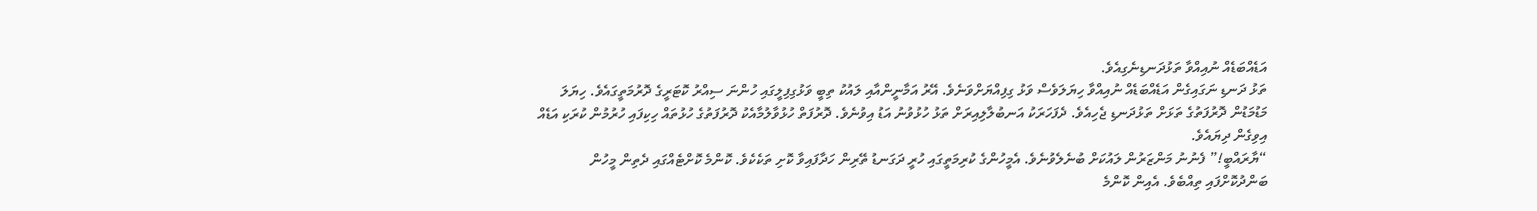އަޑެއްބަޑެއް ނުއިއްވާ ތަޅުދަނޑިނެގިއެވެ.
ތަޅު ދަނޑި ނަގައިގެން އަޑެއްބަޑެއް ނުއިއްވާ ހިޔަލަވެސް ވަޅު ގިފިއްޔަށްވަނެވެ. އޭރު އަމާނީންއާއި ލައުކު ތިބީ ވަޅުގިފިލީގައި ހުންނަ ސިއްރު ކޮޓަރީގެ ދޮރުމަތީގައެވެ. ހިޔަލަ މަޑުމަޑުން ދޮރުފަތުގެ ތަޅަށް ތަޅުދަނޑި ޖެހިއެވެ. ދެފަހަރަކު އަނބުލާލިއިރަށް ތަޅު ހުޅުވުނު އަޑު އިވުނެވެ. ދޮރުފަތް ހުޅުވާލުމާއެކު ދޮރުފަތުގެ ހުޅުތައް ހިކިފައި ހުރުމުން ކުރަކި އަޑެއް އިވިގެން ދިޔައެވެ.
“ޔާރައްބީ!” ފެނުނު މަންޒަރުން ލައުކަށް ބުނެލެވުނެވެ. އެމީހުންގެ ކުރިމަތީގައި ހުރީ ދަގަނޑު ތޭރިން ހަދާފައިވާ ކޮށި ތަކެކެވެ. ކޮންމެ ކޮށްޓެއްގައި ދެތިން މީހުން ބަންދުކޮށްފައި ތިއްބެވެ. އެއިން ކޮންމެ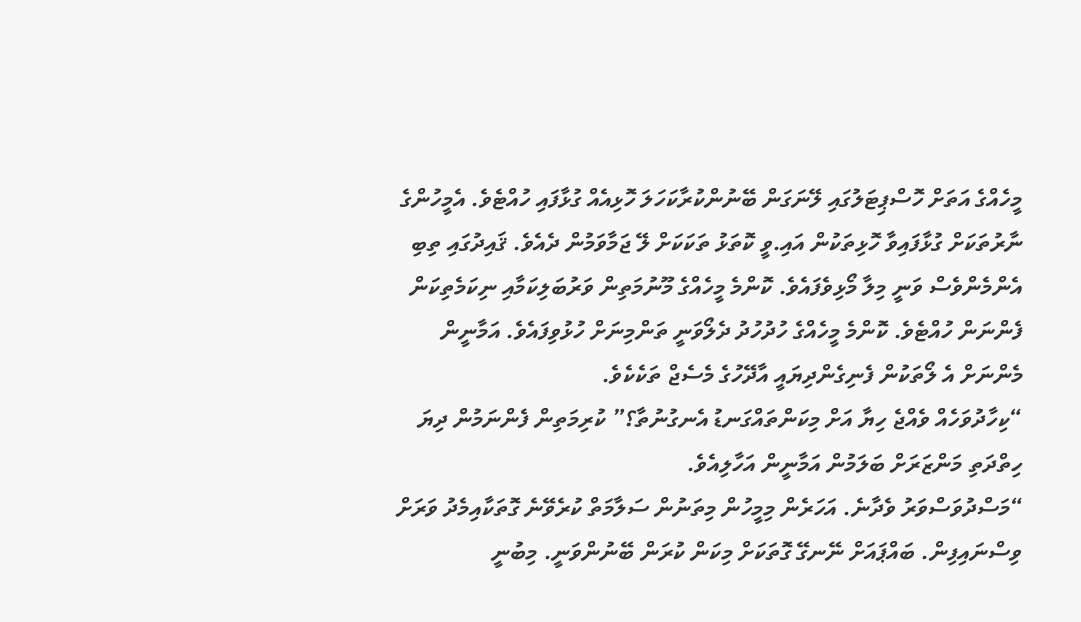މީހެއްގެ އަތަށް ހޮސްޕިޓަލުގައި ލޭނަގަން ބޭނުންކުރާކަހަލަ ހޮޅިއެއް ގުޅާފައި ހުއްޓެވެ. އެމީހުންގެ ނާރުތަކަށް ގުޅާފައިވާ ހޮޅިތަކުން އައި.ވީ ކޮތަޅު ތަކަކަށް ލޭ ޖަމާވަމުން ދެއެވެ. ޤައިދުގައި ތިބި އެންމެންވެސް ވަނީ މިލާ މޯޅިވެފައެވެ. ކޮންމެ މީހެއްގެ މޫނުމަތިން ވަރުބަލިކަމާއި ނިކަމެތިކަން ފެންނަން ހުއްޓެވެ. ކޮންމެ މީހެއްގެ ހުދުހުދު ދެލޯވަނީ ތަންމިނަށް ހުޅުވިފައެވެ. އަމާނީން މެންނަށް އެ ލޯތަކުން ފެނިގެންދިޔައީ އާދޭހުގެ މެސެޖް ތަކެކެވެ.
“ކިހާދުވަހެއް ވެއްޖެ ހިޔާ އަށް މިކަންތައްގަނޑު އެނގުނުތާ؟” ކުރިމަތިން ފެންނަމުން ދިޔަ ހިތްދަތި މަންޒަރަށް ބަލަމުން އަމާނީން އަހާލިއެވެ.
“މަސްދުވަސްވަރު ވެދާނެ. އަހަރެން މިމީހުން މިތަނުން ސަލާމަތް ކުރެވޭނެ ގޮތަކާއިމެދު ވަރަށް ވިސްނައިފިން. ބައްޕައަށް ނޭނގޭ ގޮތަކަށް މިކަން ކުރަން ބޭނުންވަނީ. މިބުނީ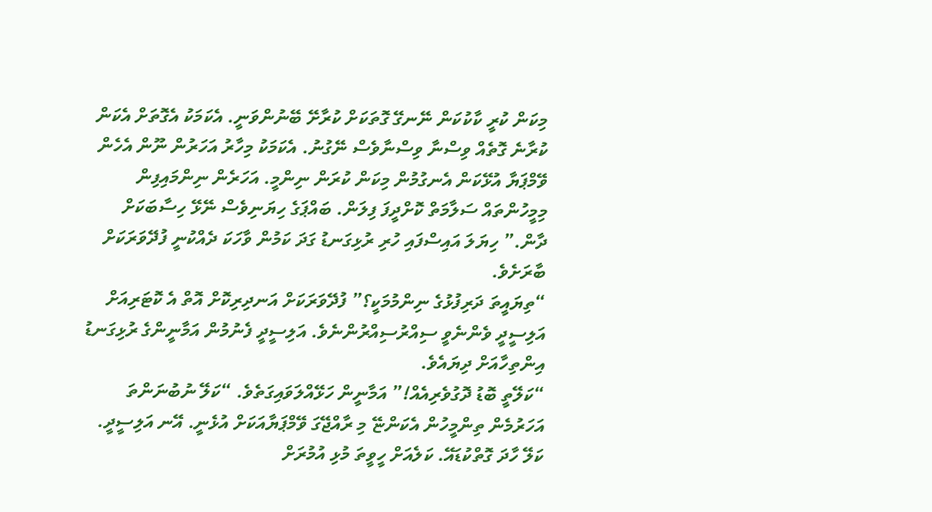މިކަން ކުރީ ކާކުކަން ނޭނގޭ ގޮތަކަށް ކުރާށޭ ބޭނުންވަނީ. އެކަމަކު އެގޮތަށް އެކަން ކުރާނެ ގޮތެއް ވިސްނާ ވިސްނާވެސް ނޭގުނު. އެކަމަކު މިހާރު އަހަރުން ނޫން އެހެން ވޭމްޕަޔާ އުޅޭކަން އެނގުމުން މިކަން ކުރަން ނިންމީ. އަހަރެން ނިންމައިފިން މިމީހުންތައް ސަލާމަތް ކޮށްދީފަ ފިލަން. ބައްޕަގެ ހިޔަނިވެސް ނޭޅޭ ހިސާބަކަށް ދާން.” ހިޔަލަ އައިސްފައި ހުރި ރުޅިގަނޑު ގަދަ ކަމުން ވާހަކަ ދެއްކުނީ ފުދޭވަރަކަށް ބާރަށެވެ.
“ތިޔައީތަ ދަރިފުޅުގެ ނިންމުމަކީ؟” ފުދޭވަރަކަށް އަނދިރިކޮށް އޮތް އެ ކޮޓަރިއަށް އަލިސީދީ ވެންނެވީ ސިއްރުސިއްރުންނެވެ. އަލިސީދީ ފެނުމުން އަމާނީންގެ ރުޅިގަނޑު އިންތިހާއަށް ދިޔައެވެ.
“ކަލޭތީ ބޮޑު ދޮގުވެރިއެއް!” އަމާނީން ހަޅޭއްލަވައިގަތެވެ. “ކަލޭ ނުބުނަންތަ އަހަރުމެން ތިންމީހުން އެކަންޏޭ މި ރާއްޖޭގަ ވޭމްޕަޔާއަކަށް އުޅެނީ. އޭނ އަލިސީދީ. ކަލޭ ހާދަ ގޮތްކުޑައޭ. ކަލެއަށް ހީވީތަ މުޅި އުމުރަށް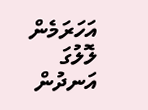އަހަރަމެން ލޮލުގަ އަނދުން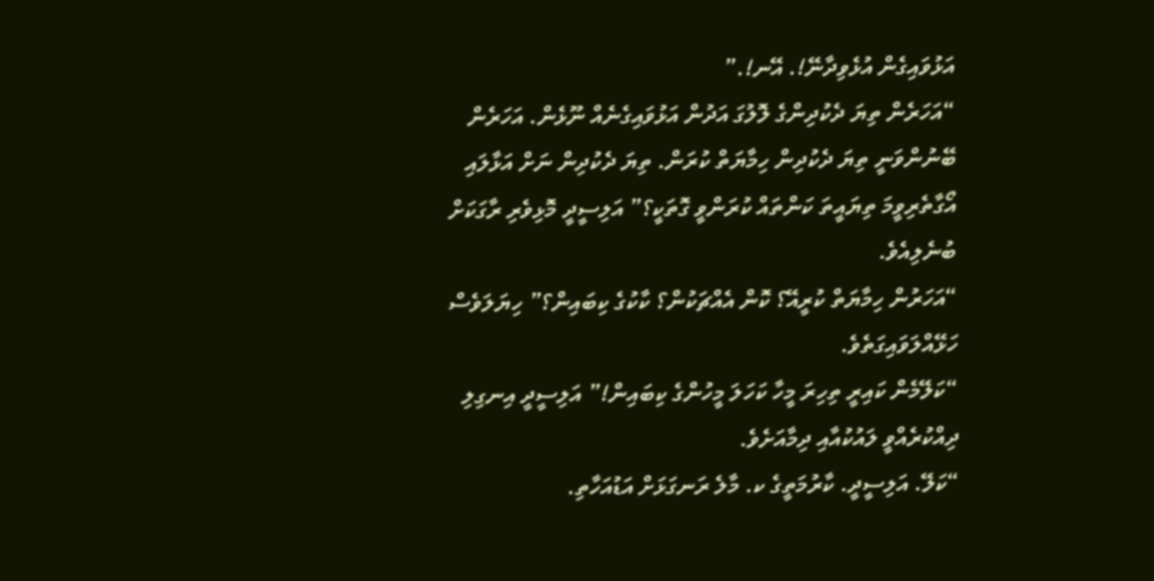އަޅުވައިގެން އުޅެވިދާނޭ!. އޭނ!.”
“އަހަރެން ތިޔަ ދެކުދިންގެ ލޮލުގަ އަދުން އަޅުވައިގެނެއް ނޫޅެން. އަހަރެން ބޭނުންވަނީ ތިޔަ ދެކުދިން ހިމާޔަތް ކުރަން. ތިޔަ ދެކުދިން ނަށް އަޅާލައި އޯގާތެރިވީމަ ތިޔައީތަ ކަންތައް ކުރަންވީ ގޮތަކީ؟” އަލިސީދީ މޮޅިވެރި ރާގަކަށް ބުނެލިއެވެ.
“އަހަރުން ހިމާޔަތް ކުރީއޭ؟ ކޮން އެއްޗަކުން؟ ކާކުގެ ކިބައިން؟” ހިޔަލަވެސް ހަޅޭއްލަވައިގަތެވެ.
“ކަލޭމެން ކައިރީ ތިހިރަ މީހާ ކަހަލަ މީހުންގެ ކިބައިން!” އަލިސީދީ އިނގިލި ދިއްކުރެއްވީ ލައުކުއާއި ދިމާއަށެވެ.
“ކަލޭ. އަލިސީދީ. ކާރުމަތީގެ ކ. މާލެ ރަނގަޅަށް އަޑުއަހާތި.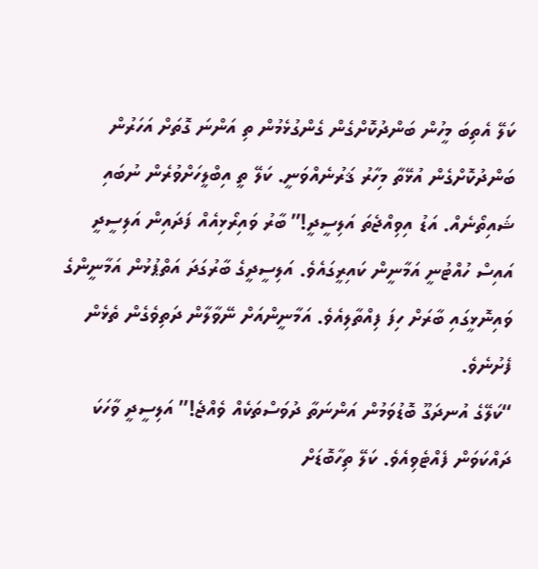ކަލޭ އެތިބަ މީހުން ބަންދުކޮށްގެން ގެންގުޅެމުން ތި އަންނަ ގޮތަށް އަހަރުން ބަންދުކޮށްގެން އުޅޭތާ މިހާރު ޤަރުނެއްވަނީ. ކަލޭ ތީ އިބްލީހަށްވުރެން ނުބައި ޝައިތޯނެއް. އަޑު އިވިއްޖެތަ އަލިސީދީ!” ބާރު ވައިރޯޅިއެއް ފަދައިން އަލިސީދީ އައިސް ހުއްޓުނީ އަމާނީން ކައިރީގައެވެ. އަލިސީދީގެ ބާރުގަދަ އަތްޕުޅުން އަމާނީންގެ ވައިނޮޅީގައި ބާރަށް ހިފަ ފިއްތާލިއެވެ. އަމާނީންއަށް ނޭވާލާން ދަތިވެގެން ތެޅެން ފެށުނެވެ.
“ކަލޭގެ އުނދަގޫ ބޮޑުވަމުން އަންނަތާ ދުވަސްތަކެއް ވެއްޖެ!” އަލިސީދީ ވާހަކަ ދައްކަވަން ފެއްޓެވިއެވެ. ކަލޭ ތިހާބޮޑަށް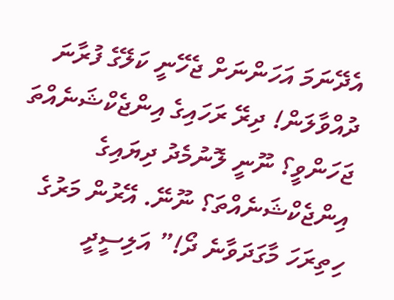އެދޭނަމަ އަހަންނަށް ޖެހޭނީ ކަލޭގެ ފުރާނަ ދުއްވާލަން! ދިރޭ ރަހައިގެ އިންޖެކްޝަނެއްތަ ޖަހަންވީ؟ ނޫނީ ލޮނުމެދު ދިޔައިގެ އިންޖެކްޝަނެއްތަ؟ ނޫނޭ. އޭރުން މަރުގެ ހިތިރަހަ މާގަދަވާނެ ދޯ!” އަލިސީދީ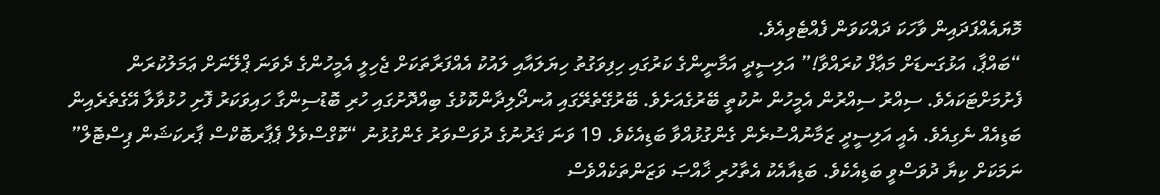މޮޔައެއްފަދައިން ވާހަކަ ދައްކަވަން ފެއްޓެވިއެވެ.
“ބައްޕާ، އަޅުގަނޑަށް މަޢާފް ކުރައްވާ!” އަލިސީދީ އަމާނީންގެ ކަރުގައި ހިފިވަގުތު ހިޔަލައާއި ލައުކު އެއްފަރާތަކަށް ޖެހިލީ އެމީހުންގެ ދެވަނަ ޕްލޭނަށް ޢަމަލުކުރަން ފެށުމަށްޓަކައެވެ. ސިއްރު ސިއްރުން އެމީހުން ނުކުތީ ބޭރުގެއަށެވެ. ބޭރުގޭތެރޭގައި އުނދޯލިދާންކޮޅުގެ ބިއްދޮށުގައި ހުރި ބޮޑުސިންގާ ހައިވަކަރު ފޮށި ހުޅުވާލާ އޭގެތެރެއިން ބަޑިއެއް ނެގިއެވެ. އެއީ އަލިސީދީ ޒަމާނުއްސުރެން ގެންގުޅުއްވާ ބަޑިއެކެވެ. 19 ވަނަ ޤަރުނުގެ ދުވަސްވަރު ގެންގުޅުނު “ކޮގްސްވެލް ޕެޕާރބޮކްސް ޕާރކަޝަން ޕިސްޓޮލް” ނަމަކަށް ކިޔާ ދުވަސްވީ ބަޑިއެކެވެ. ބަޑިއާއެކު އެތާހުރި ޚާއްޞަ ވަޒަންތަކެއްވެސް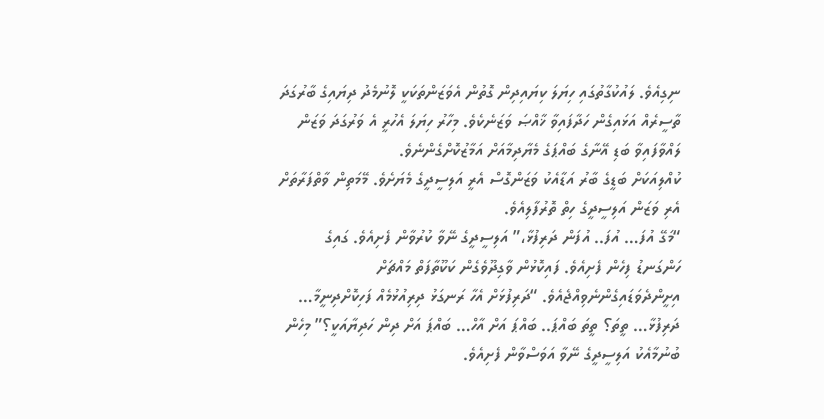ނިގިއެވެ. ލައުކުގާތުގައި ހިޔަލަ ކިޔައިދިން ގޮތުން އެވަޒަންތަކަކީ ލޮނުމެދު ދިޔައިގެ ބާރުގަދަ ތާސީރެއް އަޅައިގެން ހަދާފައިވާ ޚާއްޞަ ވަޒަނެކެވެ. މިހާރު ހިޔަލަ އެހުރީ އެ ވަރުގަދަ ވަޒަން ލައްވާފައިވާ ބަޑި އޭނާގެ ބައްޕަގެ މެޔާދިމާއަށް އަމާޒުކޮށްގެންނެވެ.
ކުއްލިއަކަށް ބަޑީގެ ބާރު އަޑާއެކު ވަޒަންގޮސް އެރީ އަލިސީދީގެ މެޔަށެވެ. މޭމަތިން ވާތްފަރާތަށް އެރި ވަޒަން އަލިސީދީގެ ހިތް ތޮރުފާލިއެވެ.
“މަގޭ އުފަ… އުފަ.. އުފަން ދަރިފުޅާ،” އަލިސީދީގެ ނޭވާ ކުރުވާން ފެށިއެވެ. ގައިގެ ހަންގަނޑު ފިހެން ފެށިއެވެ. ފައިކޮޅުން ވާގިދޫވެގެން ކަކޫތާފަތް މައްޗަށް އިށީންދެވަޑައިގެންނެވިއްޖެއެވެ. “ދަރިފުޅަށް އެހާ ރަނގަޅު ދިރިއުޅުމެއް ފަހިކޮށްދިނީމާ… ދަރިފުޅާ… ތީތަ؟ ތީތަ ބައްޕަ.. ބައްޕަ އަށް އާހް… ބައްޕަ އަށް ދިން ހަދިޔާއަކީ؟” މިހެން ބުނުމާއެކު އަލިސީދީގެ ނޭވާ އަވަސްވާން ފެށިއެވެ.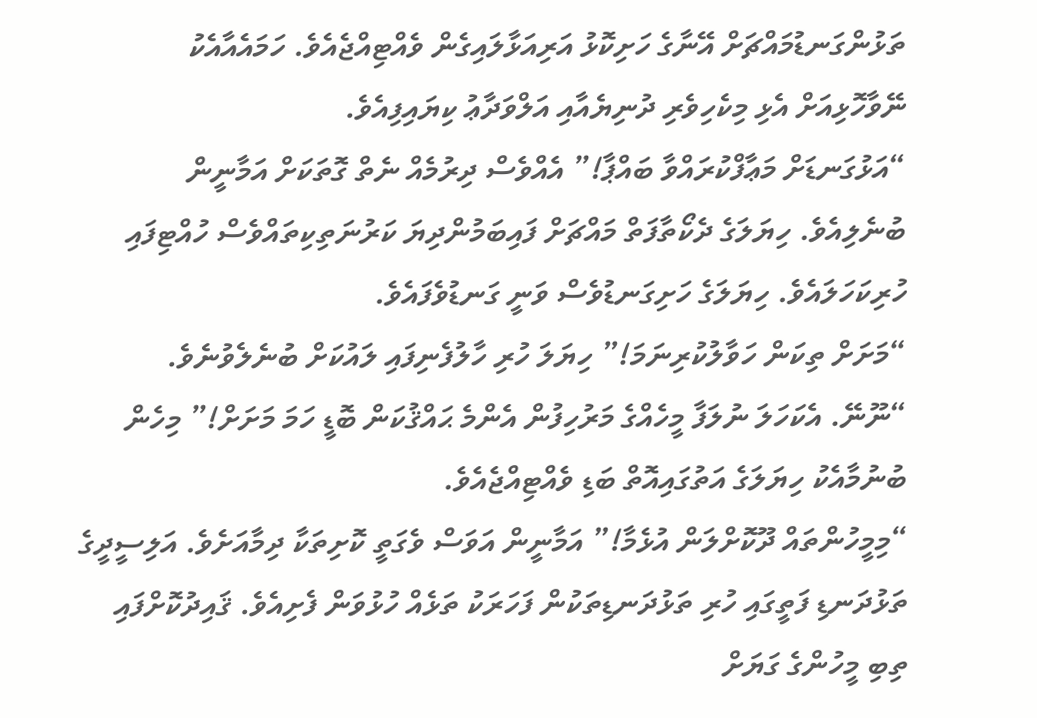ތަޅުންގަނޑުމައްޗަށް އޭނާގެ ހަށިކޮޅު އަރިއަޅާލައިގެން ވެއްޓިއްޖެއެވެ. ހަމައެއާއެކު ނޭވާހޮޅިއަށް އެޅި މިކެހިވެރި ދުނިޔެއާއި އަލްވަދާޢު ކިޔައިފިއެވެ.
“އަޅުގަނޑަށް މަޢާފްކުރައްވާ ބައްޕާ!” އެއްވެސް ދިރުމެއް ނެތް ގޮތަކަށް އަމާނީން ބުނެލިއެވެ. ހިޔަލަގެ ދެކޯތާފަތް މައްޗަށް ފައިބަމުންދިޔަ ކަރުނަތިކިތައްވެސް ހުއްޓިފައި ހުރިކަހަލައެވެ. ހިޔަލަގެ ހަށިގަނޑުވެސް ވަނީ ގަނޑުވެފައެވެ.
“މަށަށް ތިކަން ހަވާލުކުރިނަމަ!” ހިޔަލަ ހުރި ހާލުފެނިފައި ލައުކަށް ބުނެލެވުނެވެ.
“ނޫނޭ. އެކަހަލަ ނުލަފާ މީހެއްގެ މަރުހިފުން އެންމެ ޙައްޤުކަން ބޮޑީ ހަމަ މަށަށް!” މިހެން ބުނުމާއެކު ހިޔަލަގެ އަތުގައިއޮތް ބަޑި ވެއްޓިއްޖެއެވެ.
“މިމީހުންތައް ދޫކޮށްލަން އުޅެމާ!” އަމާނީން އަވަސް ވެގަތީ ކޮށިތަކާ ދިމާއަށެވެ. އަލިސީދީގެ ތަޅުދަނޑި ފަތީގައި ހުރި ތަޅުދަނޑިތަކުން ފަހަރަކު ތަޅެއް ހުޅުވަން ފެށިއެވެ. ޤައިދުކޮށްފައި ތިބި މީހުންގެ ގަޔަށް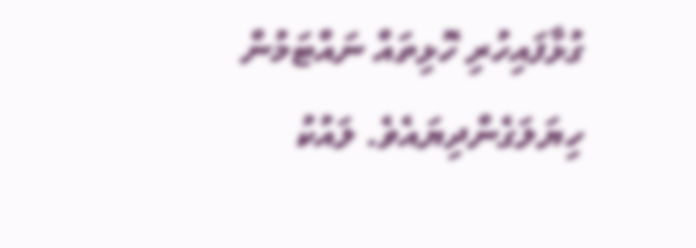ގުޅާފައިހުރި ހޮޅިތައް ނައްޓަމުން ހިޔަލަގެންދިޔައެވެ. ލައުކު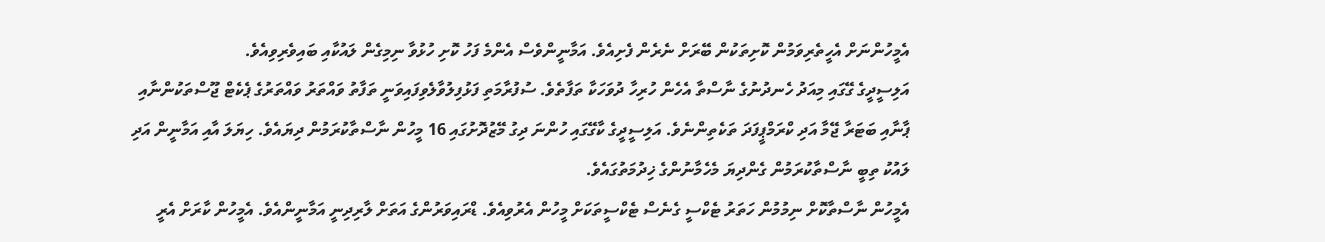އެމީހުންނަށް އެހީތެރިވަމުން ކޮށިތަކުން ބޭރަށް ނެރެން ފެށިއެވެ. އަމާނީންވެސް އެންމެ ފަހު ކޮށި ހުޅުވާ ނިމިގެން ލައުކާއި ބައިވެރިވިއެވެ.
އަލިސީދީގެ ގޭގައި މިއަދު ހެނދުނުގެ ނާސްތާ އެހެން ހުރިހާ ދުވަހަކާ ތަފާތެވެ. ސުފުރާމަތި ފަޅުފިލުވާލެވިފައިވަނީ ތަފާތު ވައްތަރު ވައްތަރުގެ ޕެކެޓް ޖޫސްތަކުންނާއި ޕާނާއި ބަޓަރާ ޖޭމާ އަދި ކްރަމްޕީފަދަ ތަކެތިންނެވެ. އަލިސީދީގެ ކާގޭގައި ހުންނަ ދިގު މޭޒުދޮށުގައި 16 މީހުން ނާސްތާކުރަމުން ދިޔައެވެ. ހިޔަލަ އާއި އަމާނީން އަދި ލައުކު ތިބީ ނާސްތާކުރަމުން ގެންދިޔަ މެހެމާނުންގެ ޚިދުމަތުގައެވެ.
އެމީހުން ނާސްތާކޮށް ނިމުމުން ހަތަރު ޓެކްސީ ގެނެސް ޓެކްސީތަކަށް މީހުން އެރުވިއެވެ. ޑްރައިވަރުންގެ އަތަށް ލާރިދިނީ އަމާނީންއެވެ. އެމީހުން ކާރަށް އެރީ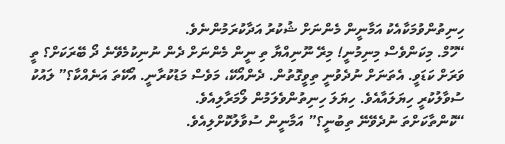ހިނިތުންވުމަކާއެކު އަމާނީން މެންނަށް ޝުކުރު އަދާކުރަމުންނެވެ.
“ހޫމް. މިކަންވެސް މިނިމުނީ! މިރޭ ނޫނިއްޔާ ތި ނީން މެންނަށް ދެން ނުނިކުމެވޭނެ ދޯ ބޭރަކަށް؟ ތީ ވަރަށް ކަޑަވީ. އެތަނަށް ނުދެވުނީ ތިވީގޮތުން. ދެންއޯކޭ، މަވެސް މަޑުކުރާނީ. އޯކޭތަ އަނެއްކާ؟” ލައުކު ސުވާލުކުރީ ހިޔަލައާއެވެ. ހިޔަލަ ހިނިތުންވެލަމުން ލޯމަރާލިއެވެ.
“ކޮންތާކަށްތަ ނުދެވޭނޭ ތިބުނީ؟” އަމާނީން ސުވާލުކޮށްލިއެވެ.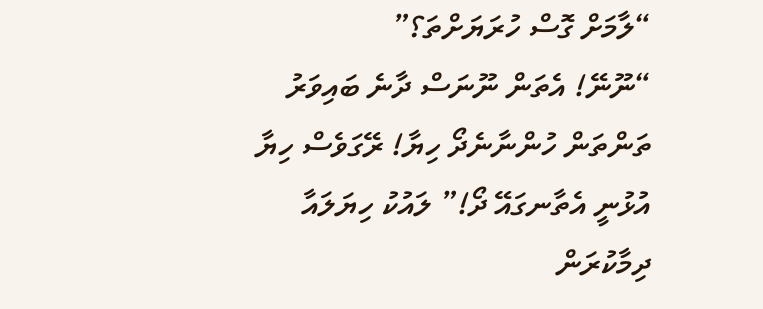“ލާމަށް ގޮސް ހުރަޔަށްތަ؟”
“ނޫނޭ! އެތަން ނޫނަސް ދާނެ ބައިވަރު ތަންތަން ހުންނާނެދޯ ހިޔާ! ރޭގަވެސް ހިޔާ އުޅުނީ އެތާނގައޭ ދޯ!” ލައުކު ހިޔަލައާ ދިމާކުރަން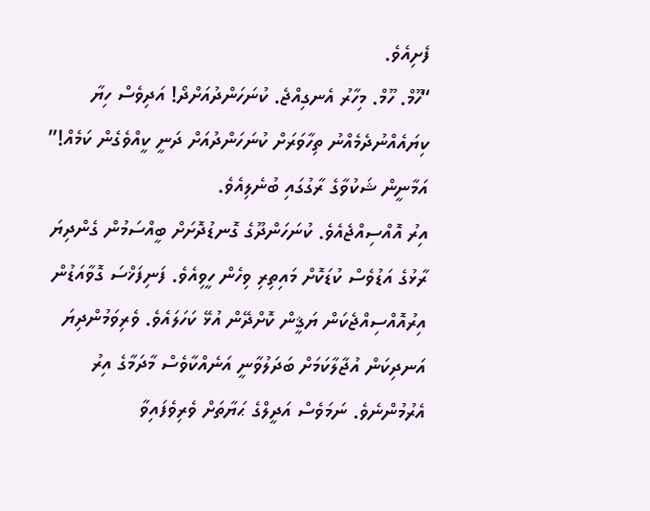ފެށިއެވެ.
“ހޫމް. ހޫމް. މިހާރު އެނގިއްޖެ. ކުނަހަންދުއަށްދޯ! އަދިވެސް ހިޔާ ކިޔައެއްނުދެމެއްނު ތިހާވަރަށް ކުނަހަންދުއަށް ދަނީ ކީއްވެގެން ކަމެއް!” އަމާނީން ޝަކުވާގެ ރާގުގައި ބުނެލިއެވެ.
އިރު އޮއްސިއްޖެއެވެ. ކުނަހަންދޫގެ ގޮނޑުދޮށަށް ބީއްސަމުން ގެންދިޔަ ރާޅުގެ އަޑުވެސް ކުޑަކޮށް މައިތިރި ވިހެން ހީވިއެވެ. ފަނިފަޚްސަ ގޮވާއަޑުން އިރުއޮއްސިއްޖެކަން ޔަޤީން ކޮށްދޭން އުޅޭ ކަހަލައެވެ. ވެރިވަމުންދިޔަ އަނދިކަން އުޖާލާކަމަށް ބަދަލުވާނީ އަނެއްކާވެސް މާދަމާގެ އިރު އެރުމުންނެވެ. ނަމަވެސް އަދީލްގެ ޙަޔާތަށް ވެރިވެފައިވާ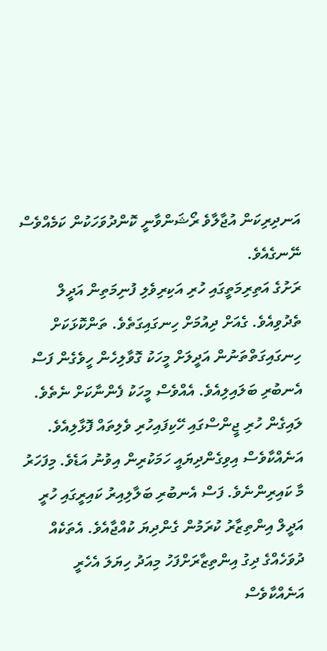އަނދިރިކަން އުޖާލާވެ ރޯޝަންވާނީ ކޮންދުވަހަކުން ކަމެއްވެސް ނޭނގެއެވެ.
ރަށުގެ އަތިރިމަތީގައި ހުރި އަކިރިވެލި ފުނިމަތިން އަދީލް ތެދުވިއެވެ. ގެއަށް ދިއުމަށް ހިނގައިގަތެވެ. ތަންކޮޅަކަށް ހިނގައިގަތްތަނުން އަދީލަށް މީހަކު ގޮވާލިހެން ހީވެގެން ފަސް އެނބުރި ބަލައިލިއެވެ. އެއްވެސް މީހަކު ފެންނާކަށް ނެތެވެ. ލައިގެން ހުރި ޖީންސްގައި ހޭކިފައިހުރި ވެލިތައް ފޮޅާލިއެވެ. އަނެއްކާވެސް އިވިގެންދިޔައީ ހަމަކުރިން އިވުނު އަޑެވެ. މިފަހަރު މާ ކައިރިންނެވެ. ފަސް އެނބުރި ބަލާލިއިރު ކައިރީގައި ހުރީ އަދީލް އިންތިޒާރު ކުރަމުން ގެންދިޔަ ކުއްޖާއެވެ. އެތަކެއް ދުވަހެއްގެ ދިގު އިންތިޒާރަށްފަހު މިއަދު ހިޔަލަ އެހެރީ އަނެއްކާވެސް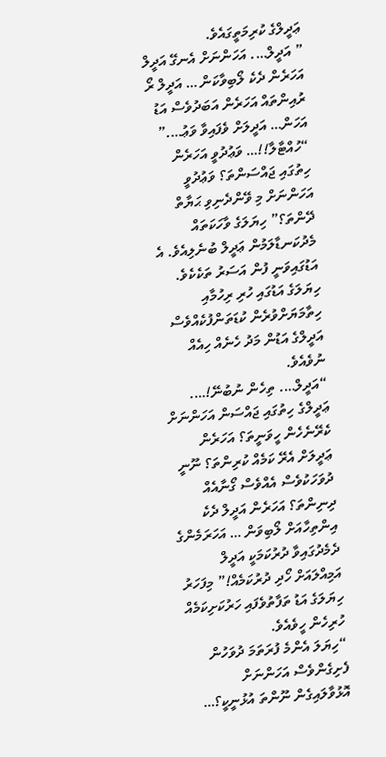ޢަދީލްގެ ކުރިމަތީގައެވެ.
” އަދީލް…. އަހަންނަށް އެނގޭ އަދީލް އަހަރެން ދެކެ ލޯބިވާކަން … އަދީލް ރޯ ރުއިންތައް އަހަރެން އަބަދުވެސް އަޑު އަހަން… އަދީލަށް ވެފައިވާ ވަޢު….”
“ހުއްޓާލާ!!… ވަޢުދުވީ އަހަރެން ހިތުގައި ޖައްސަންތަ؟ ވަޢުދުވީ އަހަންނަށް މި ވޭންދެނިވި ޙަޔާތް ދޭންތަ؟” ހިޔަލަގެ ވާހަކަތައް މެދުކަނޑާލަމުން ޢަދީލް ބުނެލިއެވެ. އެ އަޑުގައިވަނީ ފުން އަސަރު ތަކެކެވެ. ހިޔަލަގެ އަޑުގައި ހުރި ރިހުމާއި ހިތާމަޔަށްވުރެން ކުޑަތަންފުކެއްވެސް އަދީލްގެ އަޑުން މަދު ހެނެއް ހިއެއް ނުވެއެވެ.
“އަދީލް…. ތިހެން ނުބުނޭ!…. ޢަދީލްގެ ހިތުގައި ޖައްސަން އަހަންނަށް ކެރޭނެހެން ހީވަނީތަ؟ އަހަރެން ޢަދީލަށް އެރޭ ކަމެއް ކުރިންތަ؟ ނޫނީ ދުވަހަކުވެސް އެއްވެސް ގޯނާއެއް ދިނިންތަ؟ އަހަރެން އަދީލް ދެކެ އިންތިހާއަށް ލޯބިވަން … އަހަރަމެންގެ ދެމެދުގައިވާ ދުރުކަމަކީ އަދީލް އަމިއްލައަށް ހޯދި ދުރުކަމެއް!” މިފަހަރު ހިޔަލަގެ އަޑު ތަފާތުވެފައި ހަރުކަށިކަމެއް ހުރިހެން ހީވެއެވެ.
“ހިޔަލަ އެންމެ ފުރަތަމަ ދުވަހުން ފެށިގެންވެސް އަހަންނަށް އޮޅުވާލައިގެން ނޫންތަ އުޅުނީކީ؟…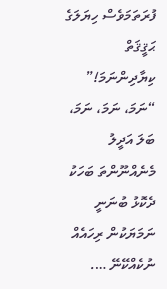ފުރަތަމަވެސް ހިޔަލަގެ ޙަޤީޤަތް ކިޔާދިންނަމަ!”
“ނަމަ، ނަމަ، ނަމަ، ބަލަ އަދީލު މެނެއްނޫންތަ ބަހަކު ދެކޮޅު ބުނަނީ ނަމަޔަކުން ރިހައެއް ނުކެއްކޭނޭ ….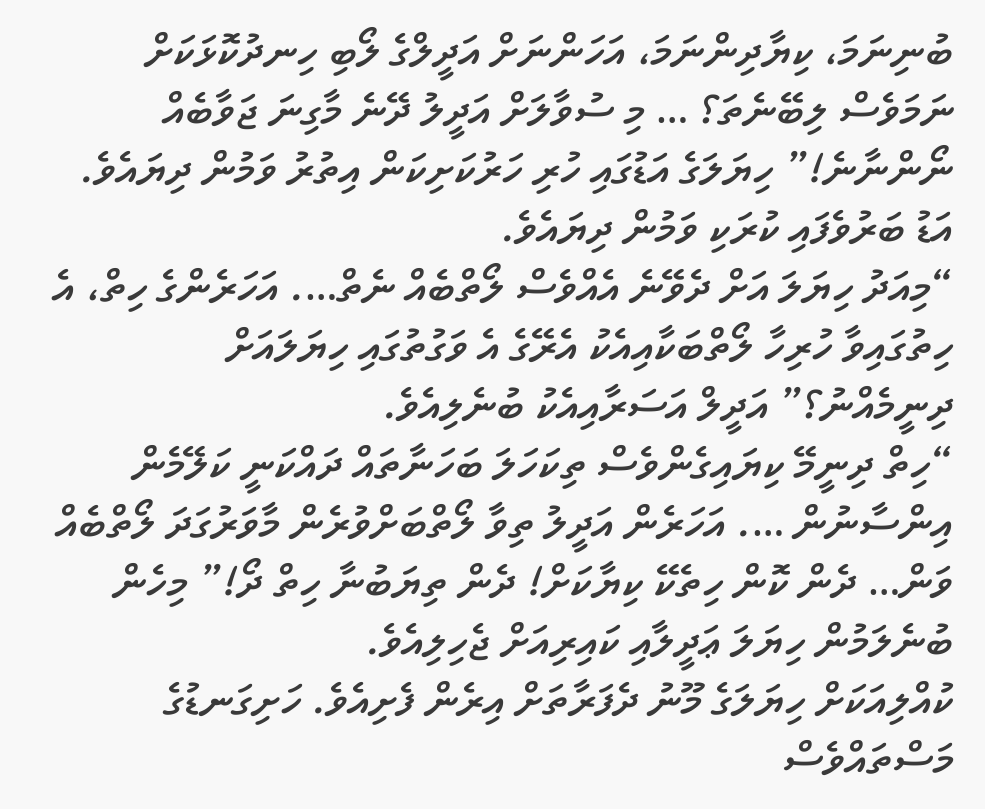ބުނިނަމަ، ކިޔާދިންނަމަ، އަހަންނަށް އަދީލްގެ ލޯބި ހިނދުކޮޅަކަށް ނަމަވެސް ލިބޭނެތަ؟ … މި ސުވާލަށް އަދީލު ދޭނެ މާގިނަ ޖަވާބެއް ނޯންނާނެ!” ހިޔަލަގެ އަޑުގައި ހުރި ހަރުކަށިކަން އިތުރު ވަމުން ދިޔައެވެ. އަޑު ބަރުވެފައި ކުރަކި ވަމުން ދިޔައެވެ.
“މިއަދު ހިޔަލަ އަށް ދެވޭނެ އެއްވެސް ލޯތްބެއް ނެތް…. އަހަރެންގެ ހިތް، އެ ހިތުގައިވާ ހުރިހާ ލޯތްބަކާއިއެކު އެރޭގެ އެ ވަގުތުގައި ހިޔަލައަށް ދިނީމެއްނު؟” އަދީލް އަސަރާއިއެކު ބުނެލިއެވެ.
“ހިތް ދިނީމޭ ކިޔައިގެންވެސް ތިކަހަލަ ބަހަނާތައް ދައްކަނީ ކަލޭމެން އިންސާނުން …. އަހަރެން އަދީލު ތިވާ ލޯތްބަށްވުރެން މާވަރުގަދަ ލޯތްބެއް ވަން… ދެން ކޮން ހިތެކޭ ކިޔާކަށް! ދެން ތިޔަބުނާ ހިތް ދޯ!” މިހެން ބުނެލަމުން ހިޔަލަ ޢަދީލާއި ކައިރިއަށް ޖެހިލިއެވެ.
ކުއްލިއަކަށް ހިޔަލަގެ މޫނު ދެފަރާތަށް އިރެން ފެށިއެވެ. ހަށިގަނޑުގެ މަސްތައްވެސް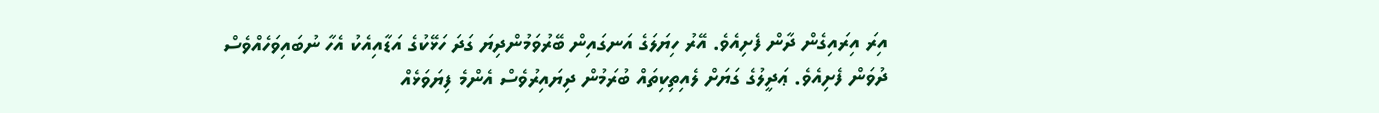އިރަ އިރައިގެން ދާން ފެށިއެވެ. އޭރު ހިޔަލަގެ އަނގައިން ބޭރުވަމުންދިޔަ ގަދަ ހަޅޭކުގެ އަޑާއިއެކު އެހާ ނުބައިވަހެއްވެސް ދުވަން ފެށިއެވެ. ޢަދީލުގެ ގަޔަށް ލެއިތިކިތައް ބުރަމުން ދިޔައިރުވެސް އެންމެ ފިޔަވަޅެއް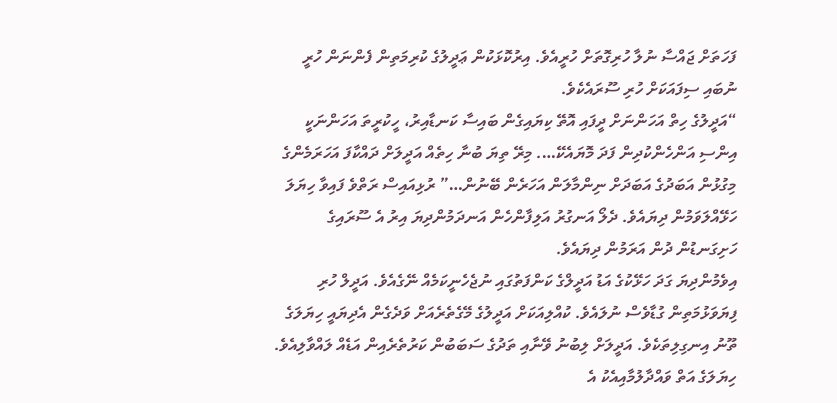ފަހަތަށް ޖައްސާ ނުލާ ހުރިގޮތަށް ހުރީއެވެ. އިރުކޮޅަކުން ޢަދީލުގެ ކުރިމަތިން ފެންނަން ހުރީ ނުބައި ސިފައަކަށް ހުރި ސޫރައެކެވެ.
“އަދީލުގެ ހިތް އަހަންނަށް ދީފައި އޮތޭ ކިޔައިގެން ބައިސާ ކަނޑާއިރު، ހީކުރީތަ އަހަންނަކީ އިންސި އަންހެންކުދިން ފަދަ މޮޔައެކޭ…. މިރޭ ތިޔަ ބުނާ ހިތެއް އަދީލަށް ދައްކާފަ އަހަރަމެންގެ މިގުޅުން އަބަދުގެ އަބަދަށް ނިންމާލަން އަހަރެން ބޭނުން…” ރުޅިއައިސް ރަތްވެ ފައިވާ ހިޔަލަ ހަޅޭއްލަވަމުން ދިޔައެވެ. ދެލޯ އަނގުރު އަލިފާންހެން އަނދަމުންދިޔަ އިރު އެ ސޫރައިގެ ހަށިގަނޑުން ދުން އަރަމުން ދިޔައެވެ.
އިވެމުންދިޔަ ގަދަ ހަޅޭކުގެ އަޑު އަދީލްގެ ކަންފަތުގައި ނުޖެހެނީކަމެއް ނޭގެއެވެ. އަދީލް ހުރި ފިޔަވަޅުމަތިން ގުޑާވެސް ނުލައެވެ. ކުއްލިއަކަށް އަދީލުގެ މޭގެތެރެއަށް ވަދެގެން އެދިޔައީ ހިޔަލަގެ ތޫނު އިނގިލިތަކެވެ. އަދީލަށް ލިބުނު ވޭނާއި ތަދުގެ ސަބަބުން ކަރުތެރެއިން އަޑެއް ލައްވާލިއެވެ. ހިޔަލަގެ އަތް ވައްދާލުމާއިއެކު އެ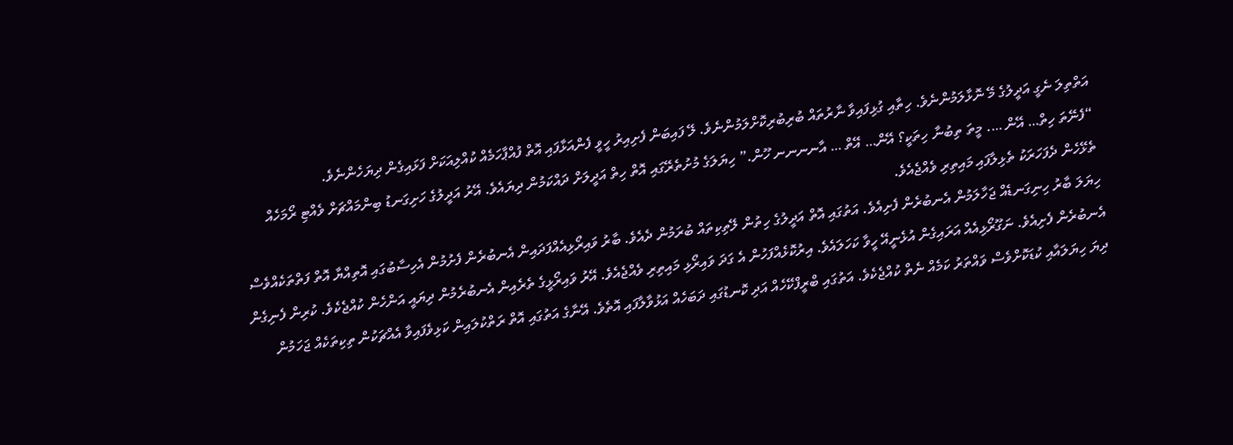އަތްތިލަ ނެގީ އަދީލުގެ މޭ ނޮޅާލަމުންނެވެ. ހިތާއި ގުޅިފައިވާ ނާރުތައް ބުރިބުރިކޮށްލަމުންނެވެ. ލޭ ފައިބަން ފެށިއިރު ހީވީ ފެންއަޅާފައި އޮތް ފުއްޕާހަމެއް ކުއްލިއަކަށް ފަޅައިގެން ދިޔަހެންނެވެ.
“ފެނޭތަ ހިތް… އޭން …. މީތަ ތިބުނާ ހިތަކީ؟ އޭން… އޭތް … އާނނނނ ހޫން.” ހިޔަލަގެ މުށުތެރޭގައި އޮތް ހިތް އަދީލަށް ދައްކަމުން ދިޔައެވެ. އޭރު އަދީލުގެ ހަށިގަނޑު ބިންމައްޗަށް ވެއްޓި ރޯމަހެއް ތެޅޭހެން ދެފަހަރަކު ތެޅިލާފައި މައިތިރި ވެއްޖެއެވެ.
ހިޔަލަ ބާރު ހިނިގަނޑެއް ޖަހާލަމުން އެނބުރެން ފެށިއެވެ. އަތުގައި އޮތް އަދީލުގެ ހިތުން ލޭތިކިތައް ބުރަމުން ދެއެވެ. ބާރު ވައިރޯޅިއެއްފަދައިން އެނބުރެން ފެށުމުން އެހިސާބުގައި އޮތިއްޔާ އޮތް ފަތްތަކެއްވެސް އެނބުރެން ފެށިއެވެ. ނަގޫރޯޅިއެއް އަރައިގެން އުޅެނީއޭ ހީވާ ކަހަލައެވެ. އިރުކޮޅެއްފަހުން އެ ގަދަ ވައިރޯޅި މައިތިރި ވެއްޖެއެވެ. އޭރު ވައިރޯޅީގެ ތެރެއިން އެނބުރެމުން ދިޔައީ އަންހެން ކުއްޖެކެވެ. ކުރިން ފެނިގެން ދިޔަ ހިޔަލައާއި ކުޑަކޮށްވެސް ވައްތަރު ކަމެއް ނެތް ކުއްޖެކެވެ. އަތުގައި ބްރީފްކޭހެއް އަދި ކޮނޑުގައި ދަބަހެއް އަޅުވާލާފައި އޮތެވެ. އޭނާގެ އަތުގައި އޮތް ރަތްކުލައިން ކަޅިވެފައިވާ އެއްޗަކުން ތިކިތަކެއް ޖަހަމުން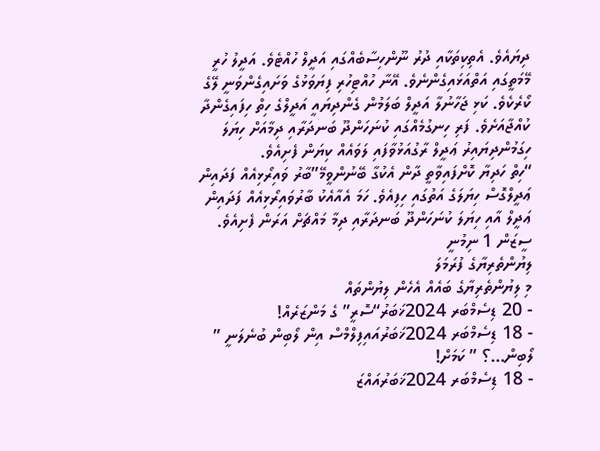ދިޔައެވެ. އެތިކިތަކާއި ދުރު ނޫންހިސާބެއްގައި އަދީލް ހުއްޓެވެ. އަދީލު ހުރީ މޭމަތީގައި އަތްއަޅައިގެންނެވެ. އޭނާ ހުއްޓިހުރި ފިޔަވަޅުގެ ވަށައިގެންވަނީ ލޭގެ ކޯރެކެވެ. ކަޅި ޖަހާނުލާ އަދީލް ބަލަމުން ގެންދިޔައީ އަދީލްގެ ހިތް ހިފައިގެންދާ ކުއްޖާއަށެވެ. ފަރި ހިނގުމެއްގައި ކުނަހަންދޫ ބަނދަރާއި ދިމާއަށް ހިޔަލަ ހިގަމުންދިޔައިރު ޢަދީލް ރާގުއަޅުވާފައި ލަވައެއް ކިޔަން ފެށިއެވެ.
“ހިތް ހަދިޔާ ކޮށްފައިވާތީ ދާން އެކުގާ ބޭނުންވީމޭ”ބާރު ވައިރޯޅިއެއް ފަދައިން ޢަދީލްގޮސް ހިޔަލަގެ އަތުގައި ހިފިއެވެ. ހަމަ އެއާއެކު ބާރުވައިރޯޅިއެއް ފަދައިން ޢަދީލް އާއި ހިޔަލަ ކުނަހަންދޫ ބަނދަރާއި ދިމާ މައްޗަށް އަރަން ފެށިއެވެ.
ސީޒަން 1 ނިމުނީ
ލިޔުންތެރިޔާގެ ފުރަމަލަ
މި ލިޔުންތެރިޔާގެ ބައެއް އެހެން ލިޔުންތައް
- 20 ޑިސެމްބަރ 2024ޚަބަރު“ސޮރީ” ގެ މަންޒަރެއް!
- 18 ޑިސެމްބަރ 2024ޚަބަރުއައިފިލްމްސް އިން ލޯބިން ބުނެލަނީ ” ލޯބިން…؟ ” ކަމަށް!
- 18 ޑިސެމްބަރ 2024ޚަބަރުއައްޒަ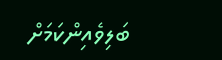ބަލިވެއިންކަމަށް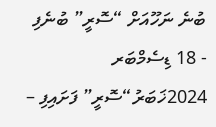ބުނެ ނަހޫއަށް “ސޮރީ” ބުނެފި
- 18 ޑިސެމްބަރ 2024ޚަބަރު“ސޮރީ” ފަށައިފި –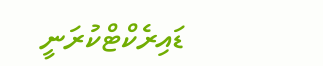ޑައިރެކްޓްކުރަނީ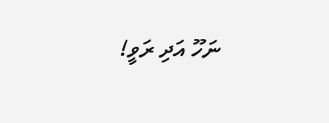ނަހޫ އަދި ރަވީ!